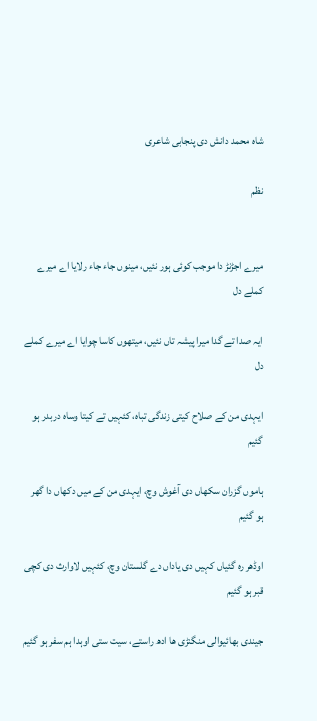شاہ محمد دانش دی پنجابی شاعری

نظم


میرے اجڑنڑ دا موجب کوئی ہور نئیں، مینوں جاء جاء رلایا اے میرے کملے دل

ایہ صدا تے گدا میرا پیشہ تاں نئیں، میتھوں کاسا چوایا اے میرے کملے دل

ایہدی من کے صلاح کیتی زندگی تباہ، کئہیں تے کیتا وساہ دربدر ہو گئیم

ہاموں گزران سکھاں دی آغوش وچ، ایہدی من کے میں دکھاں دا گھر ہو گئیم

اوڈھر رہ گئیاں کہیں دی یاداں دے گلستان وچ، کئہیں لاوارث دی کچی قبر ہو گئیم

جیندی بھائیوالی منگنڑی ھا ادھ راستے، سیت ستی اوہدا ہم سفر ہو گئیم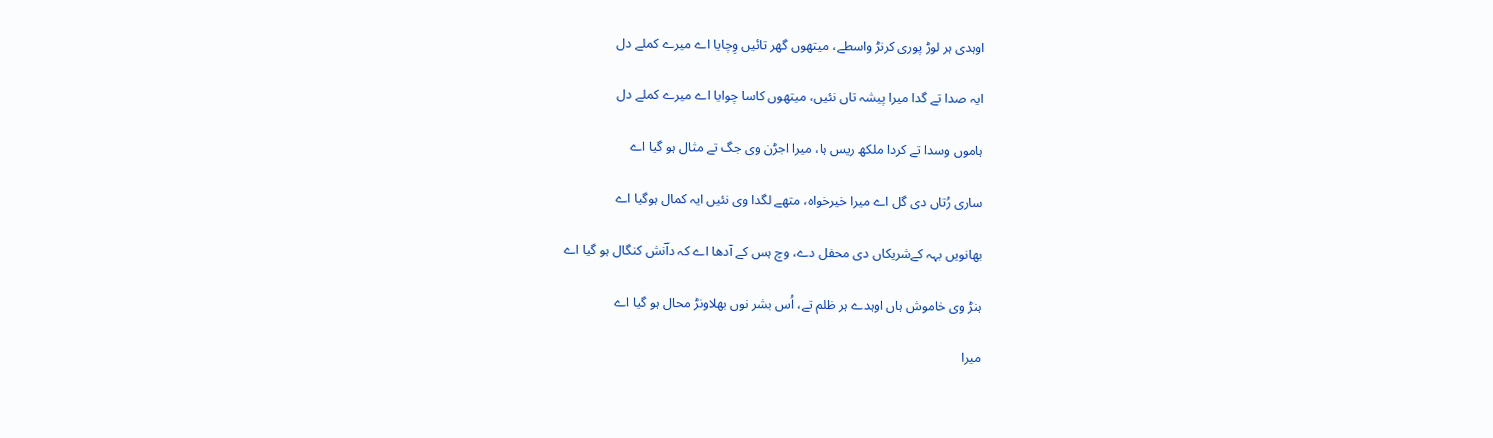اوہدی ہر لوڑ پوری کرنڑ واسطے، میتھوں گھر تائیں وِچایا اے میرے کملے دل

ایہ صدا تے گدا میرا پیشہ تاں نئیں، میتھوں کاسا چوایا اے میرے کملے دل

ہاموں وسدا تے کردا ملکھ ریس ہا، میرا اجڑن وی جگ تے مثال ہو گیا اے

ساری رُتاں دی گل اے میرا خیرخواہ، متھے لگدا وی نئیں ایہ کمال ہوگیا اے

بھانویں بہہ کےشریکاں دی محفل دے، وچ ہس کے آدھا اے کہ داؔنش کنگال ہو گیا اے

ہنڑ وی خاموش ہاں اوہدے ہر ظلم تے، اُس بشر نوں بھلاونڑ محال ہو گیا اے

میرا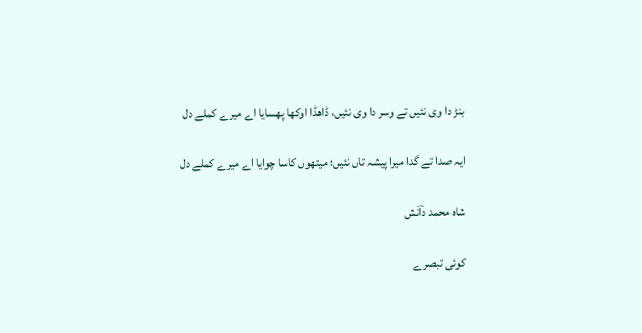بنڑ دا وی نئیں تے وسر دا وی نئیں، ڈاھڈا اوکھا پھسایا اے میرے کملے دل

ایہ صدا تے گدا میرا پیشہ تاں نئیں؛ میتھوں کاسا چوایا اے میرے کملے دل

شاہ محمد داؔنش

کوئی تبصرے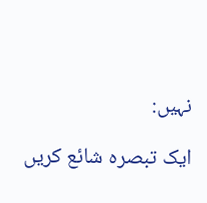نہیں:

ایک تبصرہ شائع کریں